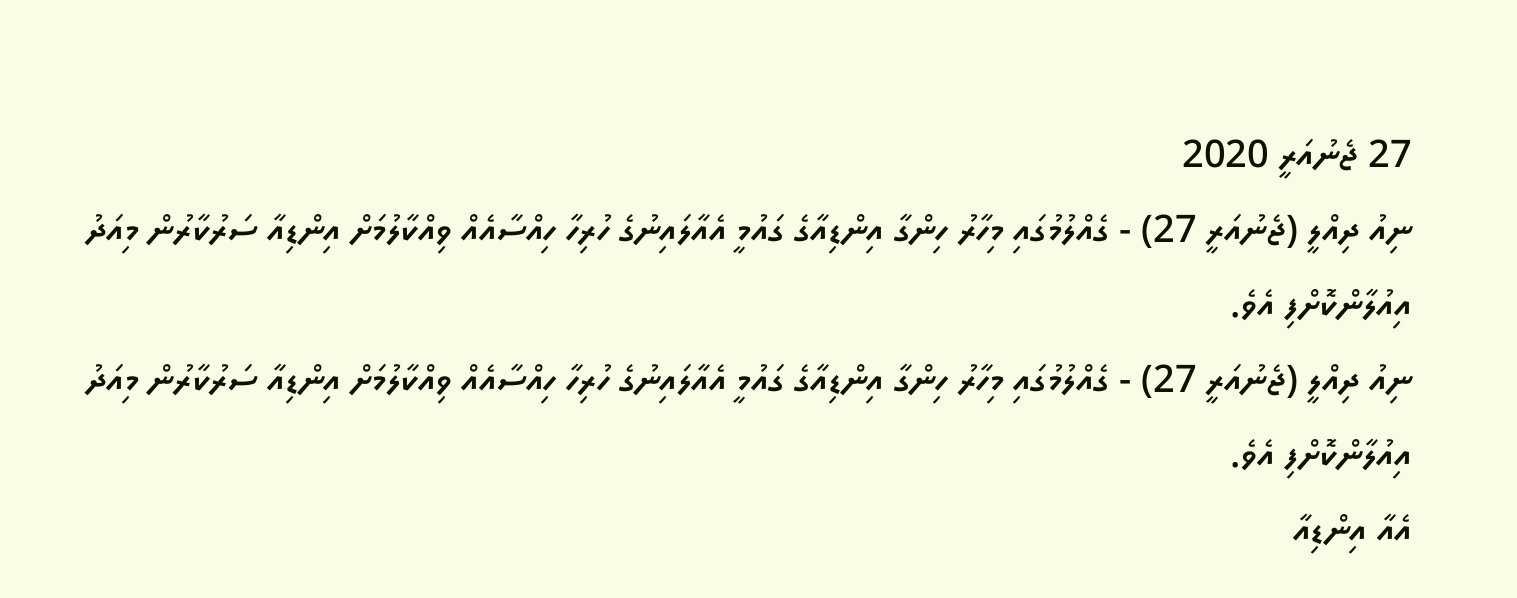27 ޖެނުއަރީ 2020
ނިއު ދިއްލީ (ޖެނުއަރީ 27) - ގެއްލުމުގައި މިހާރު ހިންގާ އިންޑިއާގެ ގައުމީ އެއާލައިނުގެ ހުރިހާ ހިއްސާއެއް ވިއްކާލުމަށް އިންޑިއާ ސަރުކާރުން މިއަދު އިއުލާންކޮށްފި އެވެ.
ނިއު ދިއްލީ (ޖެނުއަރީ 27) - ގެއްލުމުގައި މިހާރު ހިންގާ އިންޑިއާގެ ގައުމީ އެއާލައިނުގެ ހުރިހާ ހިއްސާއެއް ވިއްކާލުމަށް އިންޑިއާ ސަރުކާރުން މިއަދު އިއުލާންކޮށްފި އެވެ.
އެއާ އިންޑިއާ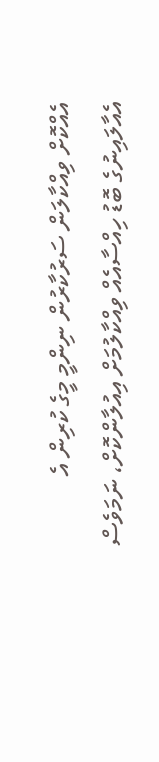އެއްކޮށް ވިއްކާލަން ސަރުކާރުން ނިންމީ މީގެ ކުރިން އެ އެއާލައިނުގެ ބޮޑު ހިއްސާއެއް ވިއްކާލުމަށް އިއުލާންކޮށް، ނަމަވެސް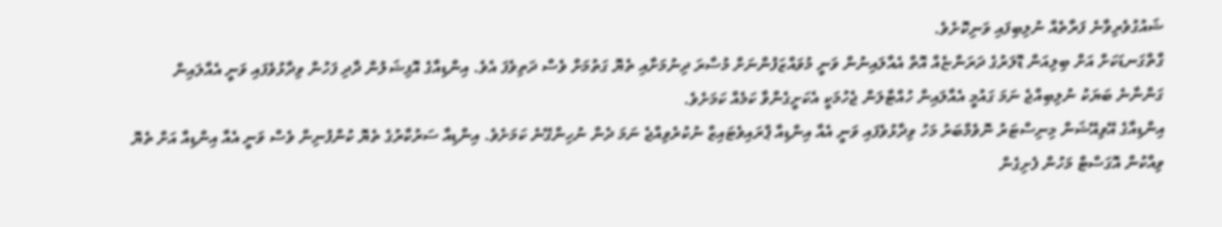ޝައުގުވެރިވާނެ ފަރާތެއް ނުލިބިފައި ވަނިކޮށެވެ.
ގާތްގަނޑަކަށް އަށް ބިލިއަން ޑޮލަރުގެ ދަރަންޏެއް އޮތް އެއާލައިނުން ވަނީ މުވައްޒަފުންނަށް މުސާރަ ދިނުމަށާއި ތެޔޮ ގަތުމަށް ވެސް ދަތިވެފަ އެވެ. އިންޑިއާގެ އޮފިޝަލުން ދާދި ފަހުން ވިދާޅުވެފައި ވަނީ އެއާލައިން ގަންނާނެ ބަޔަކު ނުލިބިއްޖެ ނަމަ ގައުމީ އެއާލައިން ހުއްޓާލަން ޖެހުމަކީ އެކަށީގެންވާ ކަމެއް ކަމަށެވެ.
އިންޑިއާގެ އޭވިއޭޝަން މިނިސްޓަރު ނޮވެމްބަރު މަހު ވިދާޅުވެފައި ވަނީ އެއާ އިންޑިއާ ޕްރައިވެޓައިޒް ނުކުރެވިއްޖެ ނަމަ ދެން ނުހިންގޭނެ ކަމަށެވެ. އިންޑިއާ ސަރުކާރުގެ ތެޔޮ ކުންފުނިން ވެސް ވަނީ އެއާ އިންޑިއާ އަށް ތެޔޮ ވިއްކުން އޮގަސްޓް މަހުން ފެށިގެން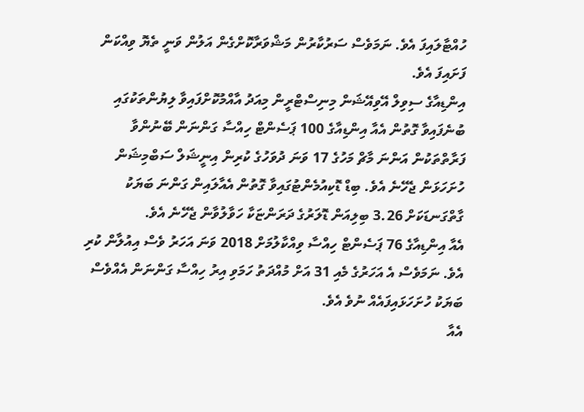ހުއްޓާލައިފަ އެވެ. ނަމަވެސް ސަރުކާރުން މަޝްވަރާކޮށްގެން އަލުން ވަނީ ތެޔޮ ވިއްކަން ފަށައިފަ އެވެ.
އިންޑިއާގެ ސިވިލް އޭވިއޭޝަން މިނިސްޓްރީން މިއަދު އާއްމުކޮށްފައިވާ ލިޔުންތަކުގައި ބުނެފައިވާ ގޮތުން އެއާ އިންޑިއާގެ 100 ޕަސެންޓް ހިއްސާ ގަންނަން ބޭނުންވާ ފަރާތްތަކުން އަންނަ މާޗް މަހުގެ 17 ވަނަ ދުވަހުގެ ކުރިން އިނީޝަލް ސަބްމިޝަން ހުށަހަޅަން ޖެހޭނެ އެވެ. ބިޑް ޑޮކިއުމެންޓުގައިވާ ގޮތުން އެއާލައިން ގަންނަ ބަޔަކު ގާތްގަނޑަކަށް 3.26 ބިލިއަން ޑޮލަރުގެ ދަރަންޏަކާ ހަވާލުވާން ޖެހޭނެ އެވެ.
އެއާ އިންޑިއާގެ 76 ޕަސެންޓް ހިއްސާ ވިއްކާލުމަށް 2018 ވަނަ އަހަރު ވެސް އިއުލާން ކުރި އެވެ. ނަމަވެސް އެ އަހަރުގެ މެއި 31 އަށް މުއްދަތު ހަމަވި އިރު ހިއްސާ ގަންނަން އެއްވެސް ބަޔަކު ހުށަހަޅައިފައެއް ނުވެ އެވެ.
އެއާ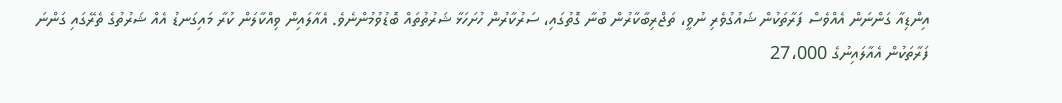އިންޑިއާ ގަންނަން އެއްވެސް ފަރާތަކުން ޝައުގުވެރި ނުވީ، ތަޖްރިބާކާރުން ބުނާ ގޮތުގައި، ސަރުކާރުން ހުށަހަޅާ ޝަރުތުތައް ބޮޑުވުމުންނެވެ. އެއާލައިން ވިއްކާލަން ކުރާ މައިގަނޑު އެއް ޝަރުތުގެ ތެރޭގައި ގަންނަ ފަރާތަކުން އެއާލައިނުގެ 27،000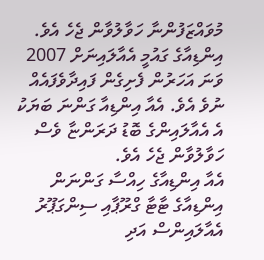މުވައްޒަފުންނާ ހަވާލުވާން ޖެހެ އެވެ. އިންޑިއާގެ ގައުމީ އެއާލައިނަށް 2007 ވަނަ އަހަރުން ފެށިގެން ފައިދާވެފައެއް ނުވެ އެވެ. އެއާ އިންޑިއާ ގަންނަ ބަޔަކު އެ އެއާލައިންގެ ބޮޑު ދަރަންޏާ ވެސް ހަވާލުވާން ޖެހެ އެވެ.
އެއާ އިންޑިއާގެ ހިއްސާ ގަންނަން އިންޑިއާގެ ޓާޓާ ގްރޫޕާއި ސިންގަޕޫރު އެއާލައިންސް އަދި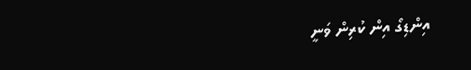އިންޑިގޯ އިން ކުރިން ވަނީ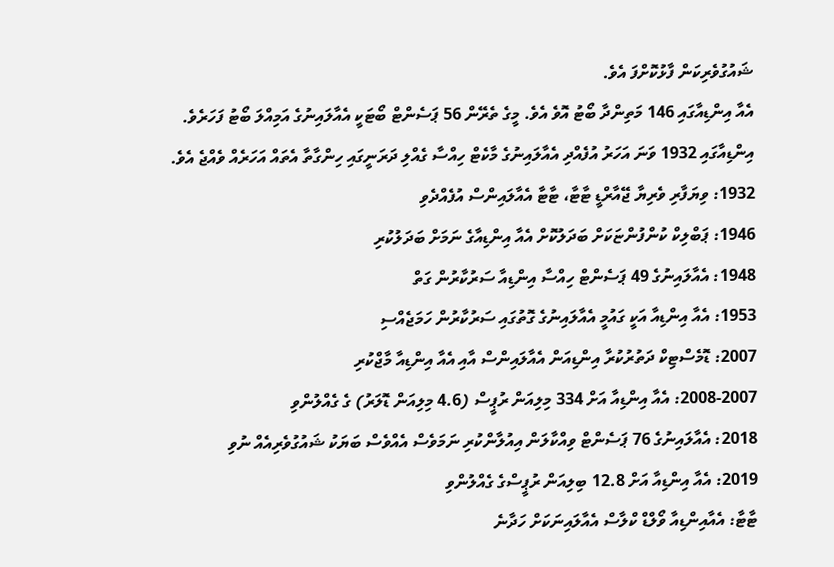ޝައުގުވެރިކަން ފާޅުކޮށްފަ އެވެ.
އެއާ އިންޑިއާގައި 146 މަތިންދާ ބޯޓު އޮވެ އެވެ. މީގެ ތެރޭން 56 ޕަސެންޓް ބޯޓަކީ އެއާލައިނުގެ އަމިއްލަ ބޯޓު ފަހަރެވެ.
އިންޑިއާގައި 1932 ވަނަ އަހަރު އުފެއްދި އެއާލައިނުގެ މާކެޓް ހިއްސާ ގެއްލި ދަރަނީގައި ހިންގާތާ އެތައް އަހަރެއް ވެއްޖެ އެވެ.
1932: ވިޔަފާރި ވެރިޔާ ޖޭއާރްޑީ ޓާޓާ، ޓާޓާ އެއާލައިންސް އުފެއްދެވި
1946: ޕަބްލިކް ކުންފުންޏަކަށް ބަދަލުކޮށް އެއާ އިންޑިއާގެ ނަމަށް ބަދަލުކުރި
1948: އެއާލައިނުގެ 49 ޕަސެންޓް ހިއްސާ އިންޑިއާ ސަރުކާރުން ގަތް
1953: އެއާ އިންޑިއާ އަކީ ގައުމީ އެއާލައިނުގެ ގޮތުގައި ސަރުކާރުން ހަމަޖެއްސި
2007: ޑޮމެސްޓިކް ދަތުރުކުރާ އިންޑިއަން އެއާލައިންސް އާއި އެއާ އިންޑިއާ މާޖްކުރި
2008-2007: އެއާ އިންޑިއާ އަށް 334 މިލިއަން ރުޕީސް (4.6 މިލިއަން ޑޮލަރު) ގެ ގެއްލުންވި
2018: އެއާލައިނުގެ 76 ޕަސެންޓް ވިއްކާލަން އިއުލާންކުރި ނަމަވެސް އެއްވެސް ބަޔަކު ޝައުގުވެރިއެއް ނުވި
2019: އެއާ އިންޑިއާ އަށް 12.8 ބިލިއަން ރުޕީސްގެ ގެއްލުންވި
ޓާޓާ: އެއާއިންޑިއާ ވޯލްޑް ކްލާސް އެއާލައިނަކަށް ހަދާނެ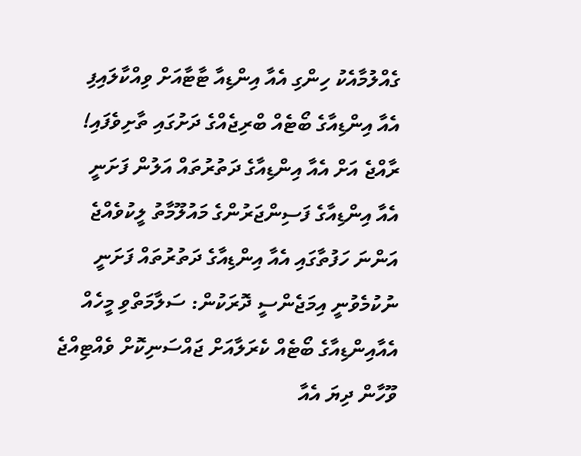ގެއްލުމާއެކު ހިންގި އެއާ އިންޑިއާ ޓާޓާއަށް ވިއްކާލައިފި
އެއާ އިންޑިއާގެ ބޯޓެއް ބްރިޖެއްގެ ދަށުގައި ތާށިވެފައި!
ރާއްޖެ އަށް އެއާ އިންޑިއާގެ ދަތުރުތައް އަލުން ފަށަނީ
އެއާ އިންޑިއާގެ ފަސިންޖަރުންގެ މައުލޫމާތު ލީކުވެއްޖެ
އަންނަ ހަފުތާގައި އެއާ އިންޑިއާގެ ދަތުރުތައް ފަށަނީ
ނުކުމެވުނީ އިމަޖެންސީ ދޮރަކުން: ސަލާމަތްވި މީހެއް
އެއާއިންޑިއާގެ ބޯޓެއް ކެރަލާއަށް ޖައްސަނިކޮށް ވެއްޓިއްޖެ
ވޫހާން ދިޔަ އެއާ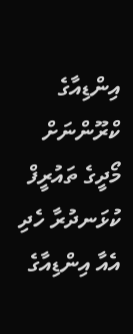އިންޑިއާގެ ކްރޫންނަށް މޯދީގެ ތައުރީފް
ކުޅަނދުރާ ހެދި އެއާ އިންޑިއާގެ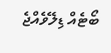ބޯޓެއް ޑިލޭވެއްޖެ